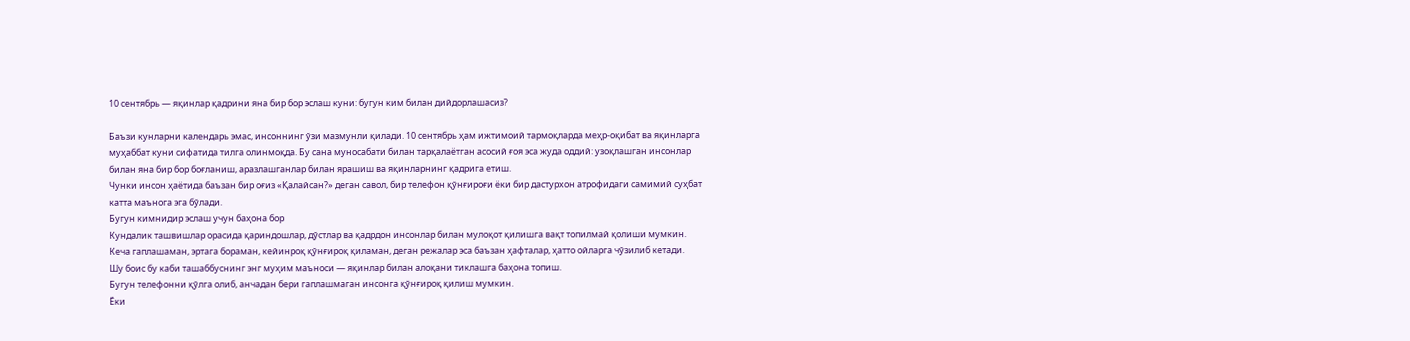10 сентябрь — яқинлар қадрини яна бир бор эслаш куни: бугун ким билан дийдорлашасиз?

Баъзи кунларни календарь эмас, инсоннинг ўзи мазмунли қилади. 10 сентябрь ҳам ижтимоий тармоқларда меҳр-оқибат ва яқинларга муҳаббат куни сифатида тилга олинмоқда. Бу сана муносабати билан тарқалаётган асосий ғоя эса жуда оддий: узоқлашган инсонлар билан яна бир бор боғланиш, аразлашганлар билан ярашиш ва яқинларнинг қадрига етиш.
Чунки инсон ҳаётида баъзан бир оғиз «Қалайсан?» деган савол, бир телефон қўнғироғи ёки бир дастурхон атрофидаги самимий суҳбат катта маънога эга бўлади.
Бугун кимнидир эслаш учун баҳона бор
Кундалик ташвишлар орасида қариндошлар, дўстлар ва қадрдон инсонлар билан мулоқот қилишга вақт топилмай қолиши мумкин.
Кеча гаплашаман, эртага бораман, кейинроқ қўнғироқ қиламан, деган режалар эса баъзан ҳафталар, ҳатто ойларга чўзилиб кетади.
Шу боис бу каби ташаббуснинг энг муҳим маъноси — яқинлар билан алоқани тиклашга баҳона топиш.
Бугун телефонни қўлга олиб, анчадан бери гаплашмаган инсонга қўнғироқ қилиш мумкин.
Ёки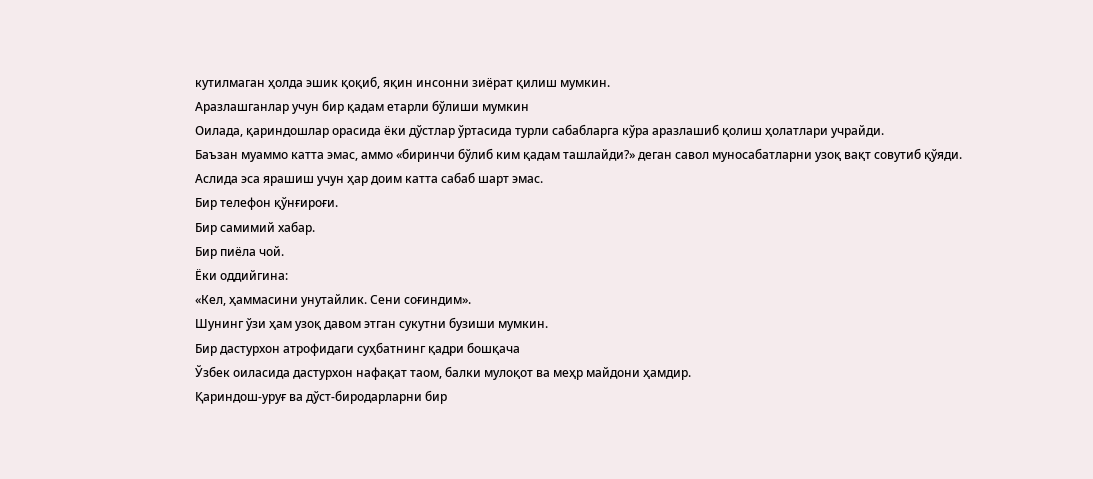кутилмаган ҳолда эшик қоқиб, яқин инсонни зиёрат қилиш мумкин.
Аразлашганлар учун бир қадам етарли бўлиши мумкин
Оилада, қариндошлар орасида ёки дўстлар ўртасида турли сабабларга кўра аразлашиб қолиш ҳолатлари учрайди.
Баъзан муаммо катта эмас, аммо «биринчи бўлиб ким қадам ташлайди?» деган савол муносабатларни узоқ вақт совутиб қўяди.
Аслида эса ярашиш учун ҳар доим катта сабаб шарт эмас.
Бир телефон қўнғироғи.
Бир самимий хабар.
Бир пиёла чой.
Ёки оддийгина:
«Кел, ҳаммасини унутайлик. Сени соғиндим».
Шунинг ўзи ҳам узоқ давом этган сукутни бузиши мумкин.
Бир дастурхон атрофидаги суҳбатнинг қадри бошқача
Ўзбек оиласида дастурхон нафақат таом, балки мулоқот ва меҳр майдони ҳамдир.
Қариндош-уруғ ва дўст-биродарларни бир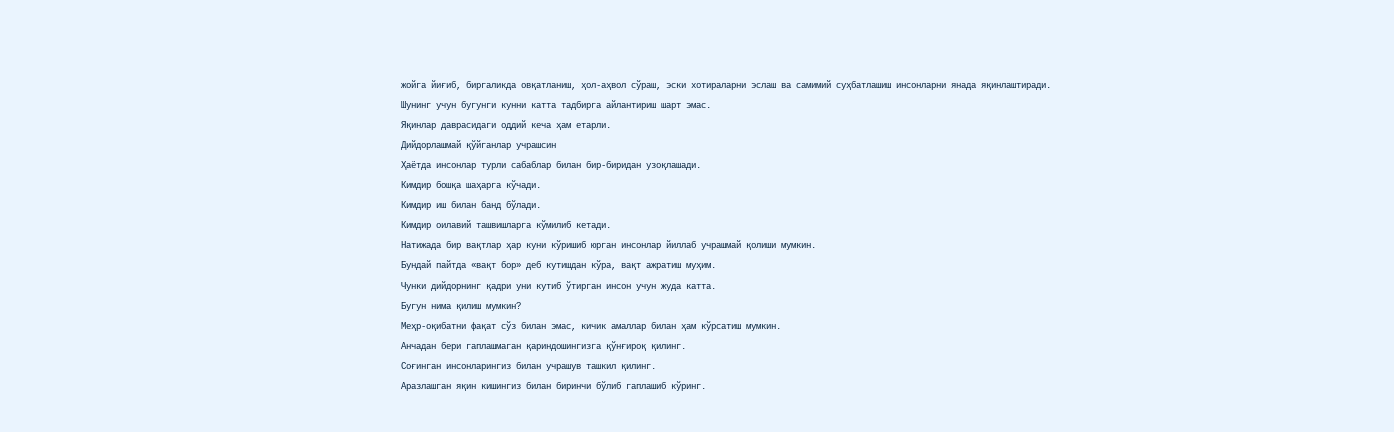жойга йиғиб, биргаликда овқатланиш, ҳол-аҳвол сўраш, эски хотираларни эслаш ва самимий суҳбатлашиш инсонларни янада яқинлаштиради.
Шунинг учун бугунги кунни катта тадбирга айлантириш шарт эмас.
Яқинлар даврасидаги оддий кеча ҳам етарли.
Дийдорлашмай қўйганлар учрашсин
Ҳаётда инсонлар турли сабаблар билан бир-биридан узоқлашади.
Кимдир бошқа шаҳарга кўчади.
Кимдир иш билан банд бўлади.
Кимдир оилавий ташвишларга кўмилиб кетади.
Натижада бир вақтлар ҳар куни кўришиб юрган инсонлар йиллаб учрашмай қолиши мумкин.
Бундай пайтда «вақт бор» деб кутишдан кўра, вақт ажратиш муҳим.
Чунки дийдорнинг қадри уни кутиб ўтирган инсон учун жуда катта.
Бугун нима қилиш мумкин?
Меҳр-оқибатни фақат сўз билан эмас, кичик амаллар билан ҳам кўрсатиш мумкин.
Анчадан бери гаплашмаган қариндошингизга қўнғироқ қилинг.
Соғинган инсонларингиз билан учрашув ташкил қилинг.
Аразлашган яқин кишингиз билан биринчи бўлиб гаплашиб кўринг.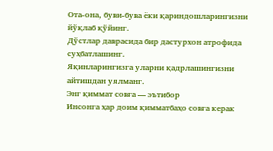Ота-она, буви-бува ёки қариндошларингизни йўқлаб қўйинг.
Дўстлар даврасида бир дастурхон атрофида суҳбатлашинг.
Яқинларингизга уларни қадрлашингизни айтишдан уялманг.
Энг қиммат совға — эътибор
Инсонга ҳар доим қимматбаҳо совға керак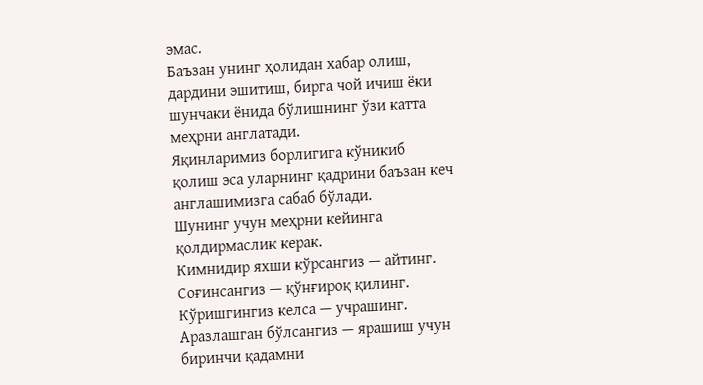эмас.
Баъзан унинг ҳолидан хабар олиш, дардини эшитиш, бирга чой ичиш ёки шунчаки ёнида бўлишнинг ўзи катта меҳрни англатади.
Яқинларимиз борлигига кўникиб қолиш эса уларнинг қадрини баъзан кеч англашимизга сабаб бўлади.
Шунинг учун меҳрни кейинга қолдирмаслик керак.
Кимнидир яхши кўрсангиз — айтинг. Соғинсангиз — қўнғироқ қилинг. Кўришгингиз келса — учрашинг. Аразлашган бўлсангиз — ярашиш учун биринчи қадамни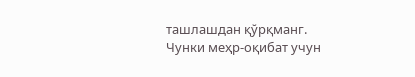ташлашдан қўрқманг.
Чунки меҳр-оқибат учун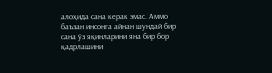алоҳида сана керак эмас. Аммо баъзан инсонга айнан шундай бир сана ўз яқинларини яна бир бор қадрлашини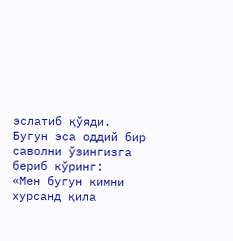эслатиб қўяди.
Бугун эса оддий бир саволни ўзингизга бериб кўринг:
«Мен бугун кимни хурсанд қила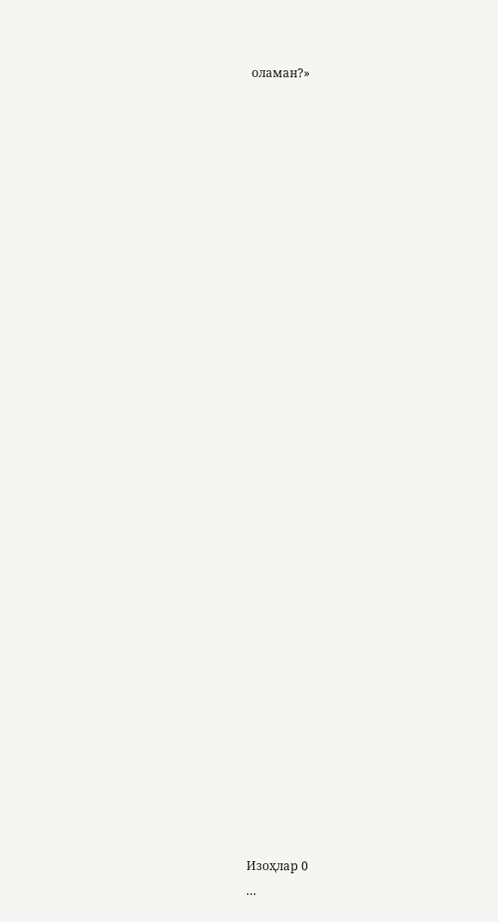оламан?»































Изоҳлар 0
…